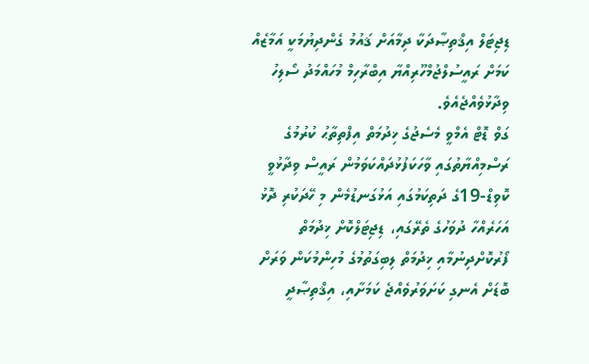ޑިޖިޓަލް އިޤްތިޞާދަކާ ދިމާއަށް ޤައުމު ގެންދިޔުމަކީ އަމާޒެއް ކަމަށް ރައީސުލްޖުމްހޫރިއްޔާ އިބްރާހިމް މުހައްމަދު ސޯލިހު ވިދާޅުވެއްޖެއެވެ.
ގަވް ޑޮޓް އެމްވީ މެސެޖުގެ ޚިދުމަތް އިފްތިތާޙު ކުރުމުގެ ރަސްމިއްޔާތުގައި ވާހަކަފުޅުދައްކަވަމުން ރައީސް ވިދާޅުވީ ކޮވިޑް-19ގެ ދަތިކަމުގައި އަޅުގަނޑުމެން މި ހޭދަކުރި ދޮޅު އަހަރެއްހާ ދުވަހުގެ ތެރޭގައި، ޑިޖިޓަލްކޮށް ޚިދުމަތް ފޯރުކޮށްދިނުމާއި ޚިދުމަތް ލިބިގަތުމުގެ މުހިންމުކަން ވަރަށް ބޮޑަށް އެނގި ކަށަވަރުވެއްޖެ ކަމަށާއި، އިޤްތިޞާދީ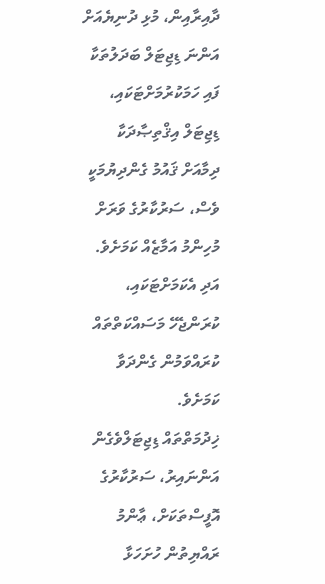ދާއިރާއިން، މުޅި ދުނިޔެއަށް އަންނަ ޑިޖިޓަލް ބަދަލުތަކާ ފައި ހަމަކުރުމަށްޓަކައި، ޑިޖިޓަލް އިޤްތިޞާދަކާ ދިމާއަށް ޤައުމު ގެންދިޔުމަކީ ވެސް، ސަރުކާރުގެ ވަރަށް މުހިންމު އަމާޒެއް ކަމަށެވެ. އަދި އެކަމަށްޓަކައި، ކުރަންޖެހޭ މަސައްކަތްތައް ކުރައްވަމުން ގެންދަވާ ކަމަށެވެ.
ޚިދުމަތްތައް ޑިޖިޓަލްވެގެން އަންނައިރު، ސަރުކާރުގެ އޮފީސްތަކަށް، ޢާންމު ރައްޔިތުން ހުށަހަޅާ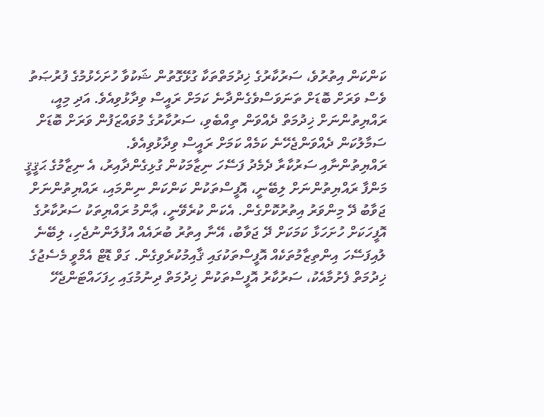ކަންކަން އިތުރުވެ، ސަރުކާރުގެ ޚިދުމަތްތަކާ ގުޅޭގޮތުން ޝަކުވާ ހުށަހެޅުމުގެ ފުރުޞަތު ވެސް ވަރަށް ބޮޑަށް ތަނަވަސްވެގެންދާނެ ކަމަށް ރައީސް ވިދާޅުވިއެވެ. އަދި މިއީ، ރައްޔިތުންނަށް ޚިދުމަތް ދެއްވަން ތިއްބެވި، ސަރުކާރުގެ މުވައްޒަފުން ވަރަށް ބޮޑަށް ސަމާލުކަން ދެއްވަންޖެހޭނެ ކަމެއް ކަމަށް ރައީސް ވިދާޅުވިއެވެ.
ރައްޔިތުންނާއި ސަރުކާރާ ދެމެދު ފަސޭހަ ނިޒާމަކުން ގުޅިގެންދާއިރު، އެ ނިޒާމުގެ ޙަޤީޤީ މަންފާ ރައްޔިތުންނަށް ލިބޭނީ، އޮފީސްތަކުން ކަންކަން ނިންމައި، ރައްޔިތުންނަށް ޖަވާބު ދޭ މިންވަރު އިތުރުކޮށްގެން. އެކަން ކުރެވޭނީ، ޢާންމު ރައްޔިތަކު ސަރުކާރުގެ އޮފީހަކަށް ހުށަހަޅާ ކަމަކަށް ދޭ ޖަވާބު، އޭނާ އިތުރު ބުރައެއް އުފުލަންނުޖެހި، ލިބޭނެ ލުއިފަސޭހަ އިންތިޒާމުތަކެއް އޮފީސްތަކުގައި ޤާއިމުކުރެވިގެން. ގަވް ޑޮޓް އެމްވީ މެސެޖުގެ ޚިދުމަތް ފެށުމާއެކު، ސަރުކާރު އޮފީސްތަކުން ޚިދުމަތް ދިނުމުގައި ހިފަހައްޓަންޖެހޭ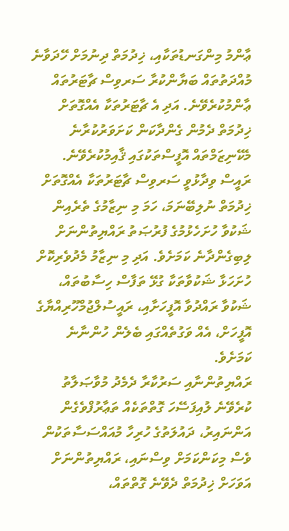ޢާންމު މިންގަނޑުތަކާއި، ޚިދުމަތް ދިނުމަށް ހޭދަވާނެ މުއްދަތުތައް ބަޔާންކުރާ ސަރވިސް ޗާޓަރުތައް ޢާންމުކުރެވޭނެ. އަދި އެ ޗާޓަރުތަކާ އެއްގޮތަށް ޚިދުމަތް ދެމުން ގެންދާކަން ކަށަވަރުކުރާނެ މެކޭނިޒަމްތައް އޮފީސްތަކުގައި ޤާއިމުކުރެވޭނެ.
ރައީސް ވިދާޅުވީ ސަރވިސް ޗާޓަރުތަކާ އެއްގޮތަށް ޚިދުމަތް ނުލިބޭނަމަ، ހަމަ މި ނިޒާމުގެ ތެރެއިން ޝަކުވާ ހުށަހެޅުމުގެ ފުރުޞަތު ރައްޔިތުންނަށް ލިބިގެންދާނެ ކަމަށެވެ. އަދި މި ނިޒާމު މެދުވެރިކޮށް ހުށަހަޅާ ޝަކުވާތަކާ ގުޅޭ ތަފާސް ހިސާބުތައް، ޝަކުވާ ރައްދުވާ އޮފީހަށާއި، ރައީސުލްޖުމްހޫރިއްޔާގެ އޮފީހަށް، އެއް ވަގުތެއްގައި ބެލެން ހުންނާނެ ކަމަށެވެ.
ރައްޔިތުންނާއި ސަރުކާރާ ދެމެދު މުވާޞަލާތު ކުރެވޭނެ ލުއިފަސޭހަ ގޮތްތަކެއް ތަޢާރުފްވެގެން އަންނައިރު، ދައުލަތުގެ ހުރިހާ މުއައްސަސާތަކުން ވެސް މިކަންކަމަށް ވިސްނައި، ރައްޔިތުންނަށް އަވަހަށް ޚިދުމަތް ދެވޭނެ ގޮތްތައް،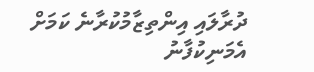ދުރާލައި އިންތިޒާމުކުރާނެ ކަމަށް އެމަނިކުފާނު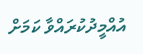އުއްމީދުކުރައްވާ ކަމަށް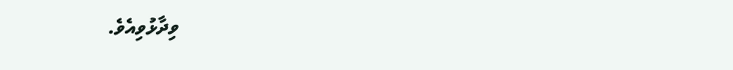ވިދާޅުވިއެވެ.